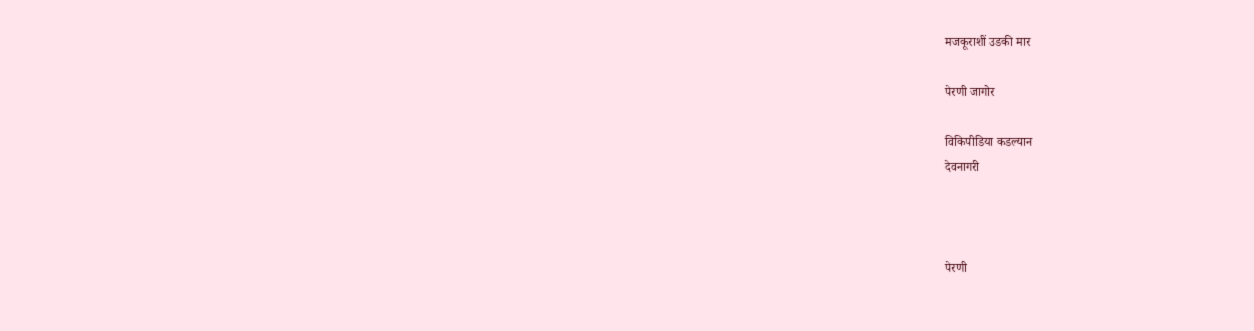मजकूराशीं उडकी मार

पेरणी जागोर

विकिपीडिया कडल्यान
देवनागरी



पेरणी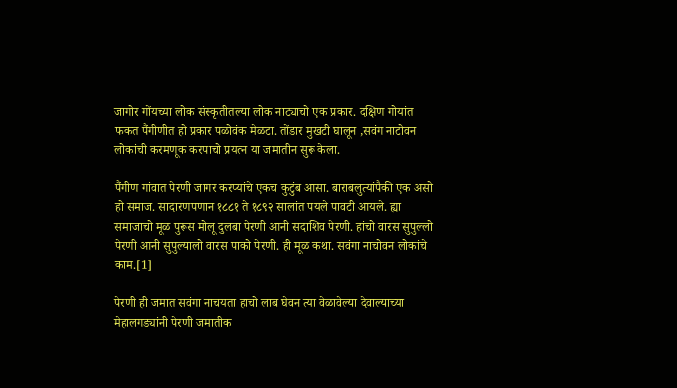जागोर गोंयच्या लोक संस्कृतीतल्या लोक नाट्याचो एक प्रकार. दक्षिण गोयांत फकत पैंगीणीत हो प्रकार पळोवंक मेळटा. तोंडार मुखटी घालून ,सवंग नाटोवन लोकांची करमणूक करपाचो प्रयत्न या जमातीन सुरू केला.

पैंगीण गांवात पेरणी जागर करप्यांचे एकच कुटुंब आसा. बाराबलुत्यांपैकी एक असो हो समाज. सादारणपणान १८८१ ते १८९२ सालांत पयले पावटी आयले. ह्या समाजाचो मूळ पुरूस मोलू दुलबा पेरणी आनी सदाशिव पेरणी. हांचो वारस सुपुल्लो पेरणी आनी सुपुल्यालो वारस पाको पेरणी. ही मूळ कथा. सवंगा नाचोवन लोकांचे काम.[1]

पेरणी ही जमात सवंगा नाचयता हाचो लाब घेवन त्या वेळावेल्या देवाल्याच्या मेहालगड्यांनी पेरणी जमातीक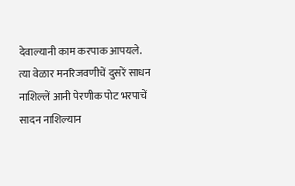देवाल्यानी काम करपाक आपयले. त्या वेळार मनरिजवणीचें दुसरें साधन नाशिल्लें आनी पेरणीक पोट भरपाचें सादन नाशिल्यान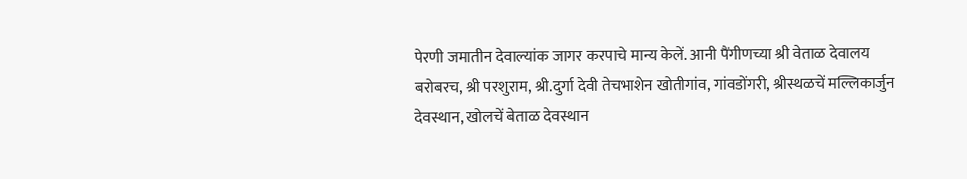पेरणी जमातीन देवाल्यांक जागर करपाचे मान्य केलें. आनी पैंगीणच्या श्री वेताळ देवालय बरोबरच, श्री परशुराम, श्री.दुर्गा देवी तेचभाशेन खोतीगांव, गांवडोंगरी, श्रीस्थळचें मल्लिकार्जुन देवस्थान, खोलचें बेताळ देवस्थान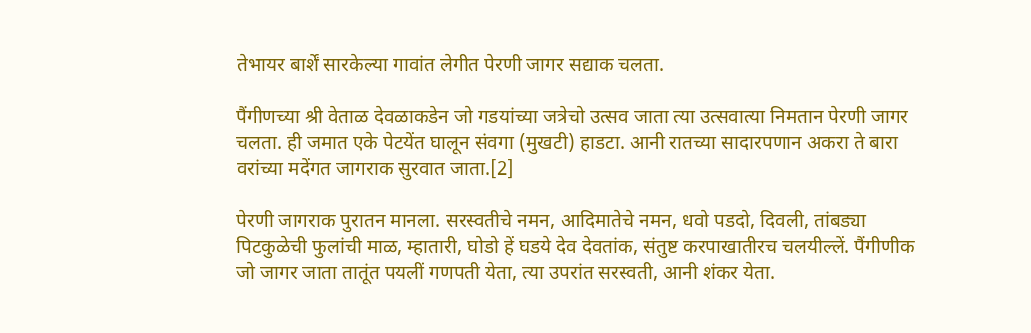तेभायर बार्शें सारकेल्या गावांत लेगीत पेरणी जागर सद्याक चलता.

पैंगीणच्या श्री वेताळ देवळाकडेन जो गडयांच्या जत्रेचो उत्सव जाता त्या उत्सवात्या निमतान पेरणी जागर चलता. ही जमात एके पेटयेंत घालून संवगा (मुखटी) हाडटा. आनी रातच्या सादारपणान अकरा ते बारा वरांच्या मदेंगत जागराक सुरवात जाता.[2]

पेरणी जागराक पुरातन मानला. सरस्वतीचे नमन, आदिमातेचे नमन, धवो पडदो, दिवली, तांबड्या पिटकुळेची फुलांची माळ, म्हातारी, घोडो हें घडये देव देवतांक, संतुष्ट करपाखातीरच चलयील्लें. पैंगीणीक जो जागर जाता तातूंत पयलीं गणपती येता, त्या उपरांत सरस्वती, आनी शंकर येता.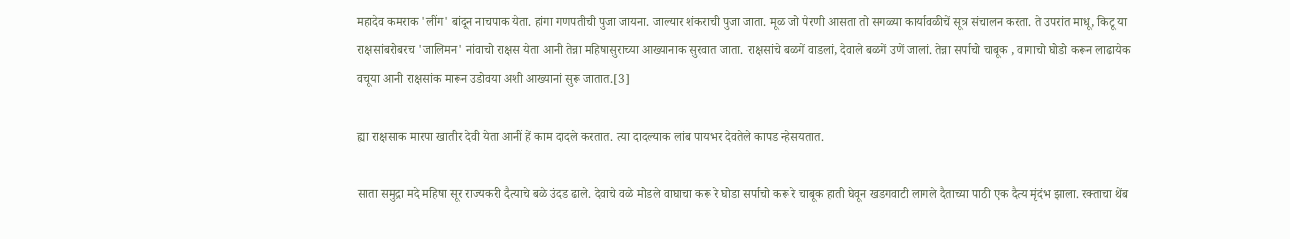महादेव कमराक 'लींग' बांदून नाचपाक येता. हांगा गणपतीची पुजा जायना. जाल्यार शंकराची पुजा जाता. मूळ जो पेरणी आसता तो सगळ्या कार्यावळीचें सूत्र संचालन करता. ते उपरांत माधू, किटू या राक्षसांबरोबरच 'जालिमन' नांवाचो राक्षस येता आनी तेन्ना महिषासुराच्या आख्यानाक सुरवात जाता. राक्षसांचे बळगें वाडलां, देवाले बळगें उणें जालां. तेन्ना सर्पाचो चाबूक , वागाचो घोडो करून लाढायेक वचूया आनी राक्षसांक मारून उडोवया अशी आख्यानां सुरू जातात.[3]

ह्या राक्षसाक मारपा खातीर देवी येता आनीं हें काम दादले करतात. त्या दादल्याक लांब पायभर देवतेले कापड न्हेसयतात.

साता समुद्रा मदे महिषा सूर राज्यकरी दैत्याचे बळे उंदड ढाले. देवाचे वळे मोडले वाघाचा करू रे घोडा सर्पाचो करू रे चाबूक हाती घेवून खडगवाटी लागले दैताच्या पाठी एक दैत्य मृंदंभ झाला. रक्ताचा थेंब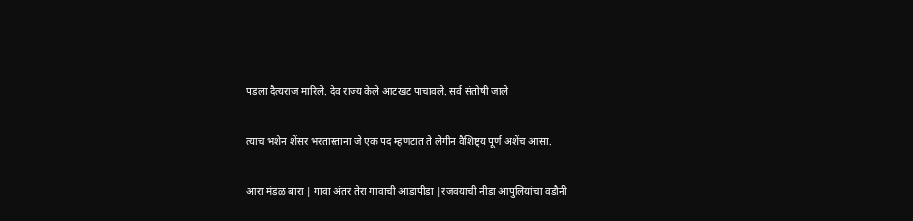पडला दैत्यराज मारिले. देव राज्य केले आटखट पाचावले. सर्व संतोषी जाले

त्याच भशेन शेंसर भरतास्ताना जे एक पद म्हणटात ते लेगीन वैशिष्ट्य पूर्ण अशेंच आसा.

आरा मंडळ बारा | गावा अंतर तेरा गावाची आडापीडा |रजवयाची नीडा आपुलियांचा वडौनी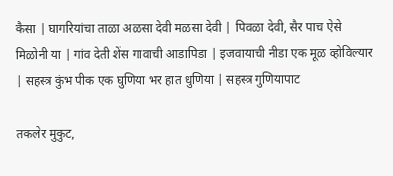कैसा | घागरियांचा ताळा अळसा देवी मळसा देवी | पिवळा देवी, सैर पाच ऐसे मिळोनी या | गांव देती शेंस गावाची आडापिडा | इजवायाची नीडा एक मूळ व्होविल्यार | सहस्त्र कुंभ पीक एक घुणिया भर हात धुणिया | सहस्त्र गुणियापाट

तकलेर मुकुट,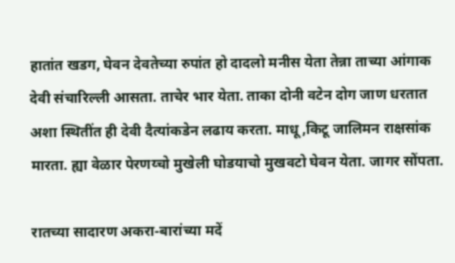हातांत खडग, घेवन देवतेच्या रुपांत हो दादलो मनीस येता तेन्ना ताच्या आंगाक देवी संचारिल्ली आसता. ताचेर भार येता. ताका दोनी वटेन दोग जाण धरतात अशा स्थितींत ही देवी दैत्यांकडेन लढाय करता. माधू,किटू जालिमन राक्षसांक मारता. ह्या वेळार पेरणय्चो मुखेली घोडयाचो मुखवटो घेवन येता. जागर सोंपता.

रातच्या सादारण अकरा-बारांच्या मदें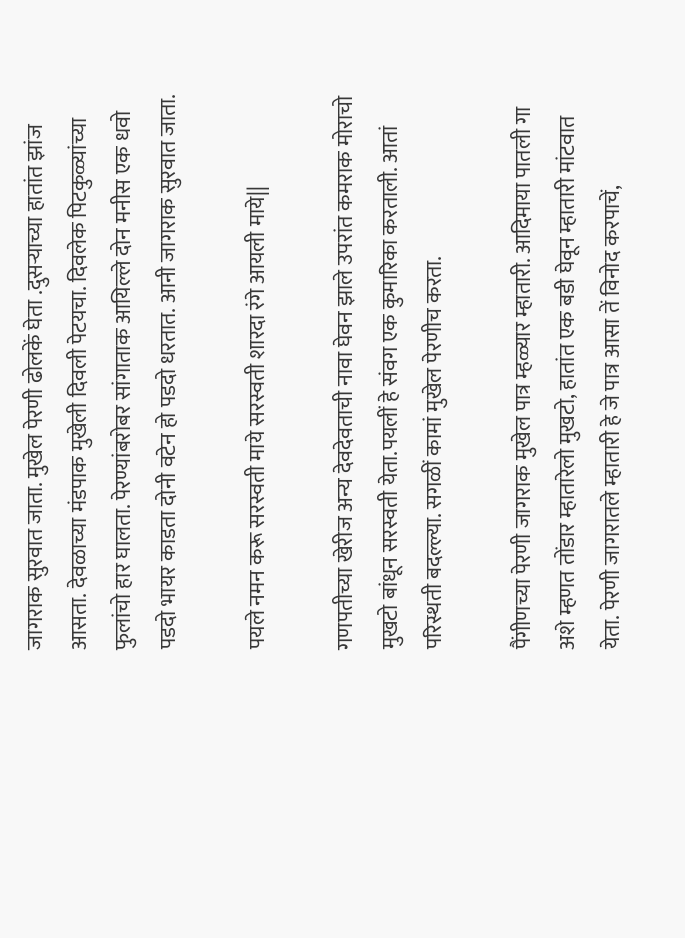जागराक सुरवात जाता. मुखेल पेरणी ढोलकें घेता .दुसऱ्याच्या हातांत झांज आसता. देवळाच्या मंडपाक मुखेली दिवली पेटयचा. दिवलेक पिटकुळ्यांच्या फुलांचो हार घालता. पेरण्यांबरोबर सांगाताक आयिल्ले दोन मनीस एक धवो पडदो भायर काडता दोनी वटेन हो पडदो धरतात. आनी जागराक सुरवात जाता.

पयले नमन करू सरस्वती माये सरस्वती शारदा रंगे आयली माये||

गणपतीच्या खेरीज अन्य देवदेवताची नावा घेवन झाले उपरांत कमराक मोराचो मुखटो बांधून सरस्वती येता.पयलीं हे संवग एक कुमारिका करताली. आतां परिस्थती बदल्ल्या. सगळीं कामां मुखेल पेरणीच करता.

पैंगीणच्या पेरणी जागराक मुखेल पात्र म्हळ्यार म्हातारी. आदिमाया पातली गा अशे म्हणत तोंडार म्हातारेलो मुखटो, हातांत एक बडी घेवून म्हातारी मांटवात येता. पेरणी जागरातले म्हातारी हे जे पात्र आसा तें विनोद करपाचें,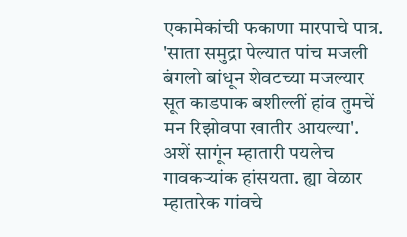एकामेकांची फकाणा मारपाचे पात्र. 'साता समुद्रा पेल्यात पांच मजली बंगलो बांधून शेवटच्या मजल्यार सूत काडपाक बशील्लीं हांव तुमचें मन रिझोवपा खातीर आयल्या'. अशें सागूंन म्हातारी पयलेच गावकऱ्यांक हांसयता. ह्या वेळार म्हातारेक गांवचे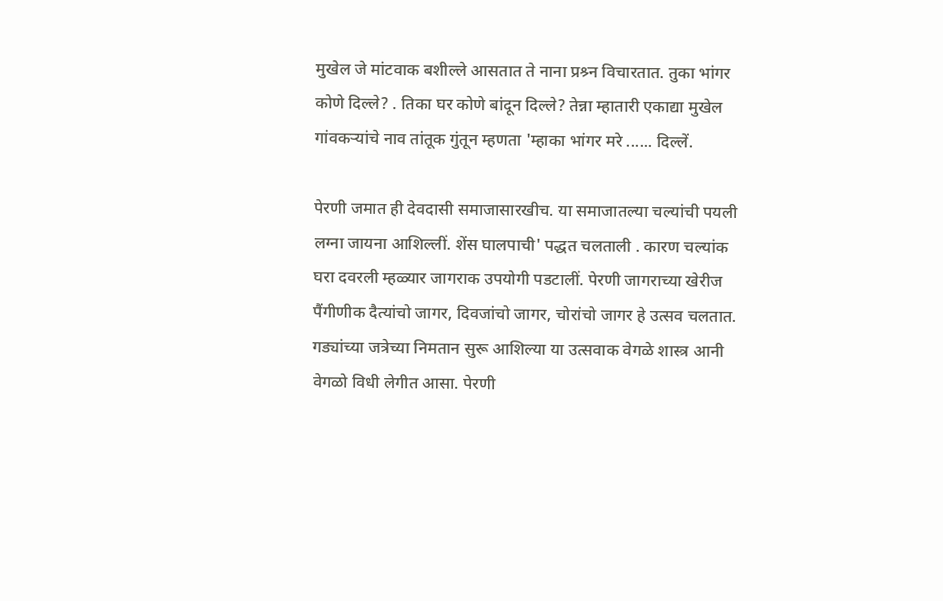मुखेल जे मांटवाक बशील्ले आसतात ते नाना प्रश्र्न विचारतात. तुका भांगर कोणे दिल्ले? . तिका घर कोणे बांदून दिल्ले? तेन्ना म्हातारी एकाद्या मुखेल गांवकऱ्यांचे नाव तांतूक गुंतून म्हणता 'म्हाका भांगर मरे ...... दिल्लें.

पेरणी जमात ही देवदासी समाजासारखीच. या समाजातल्या चल्यांची पयली लग्ना जायना आशिल्लीं. शेंस घालपाची' पद्धत चलताली . कारण चल्यांक घरा दवरली म्हळ्यार जागराक उपयोगी पडटालीं. पेरणी जागराच्या खेरीज पैंगीणीक दैत्यांचो जागर, दिवजांचो जागर, चोरांचो जागर हे उत्सव चलतात. गड्यांच्या जत्रेच्या निमतान सुरू आशिल्या या उत्सवाक वेगळे शास्त्र आनी वेगळो विधी लेगीत आसा. पेरणी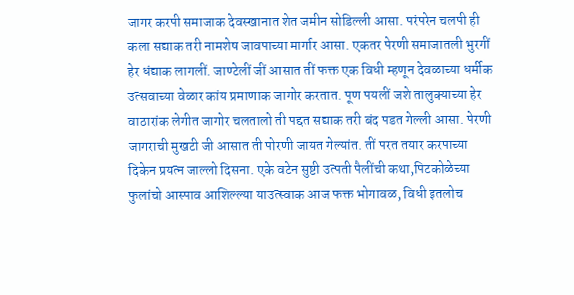जागर करपी समाजाक देवस्खानात शेत जमीन सोडिल्ली आसा. परंपरेन चलपी ही कला सद्याक तरी नामशेष जावपाच्या मार्गार आसा. एकतर पेरणी समाजातली भुरगीं हेर धंद्याक लागलीं. जाण्टेलीं जीं आसात तीं फक्त एक विधी म्हणून देवळाच्या धर्मीक उत्सवाच्या वेळार कांय प्रमाणाक जागोर करतात. पूण पयलीं जशे तालुक्याच्या हेर वाठारांक लेगीत जागोर चलतालो ती पद्दत सद्याक तरी बंद पडत गेल्ली आसा. पेरणी जागराची मुखटी जी आसात ती पोरणी जायत गेल्यांत. तीं परत तयार करपाच्या दिकेन प्रयत्न जाल्लो दिसना. एके वटेन सुष्टी उत्पती पैलींची कथा,पिटकोळेच्या फुलांचो आस्पाव आशिल्ल्या याउत्स्वाक आज फक्त भोगावळ, विधी इतलोच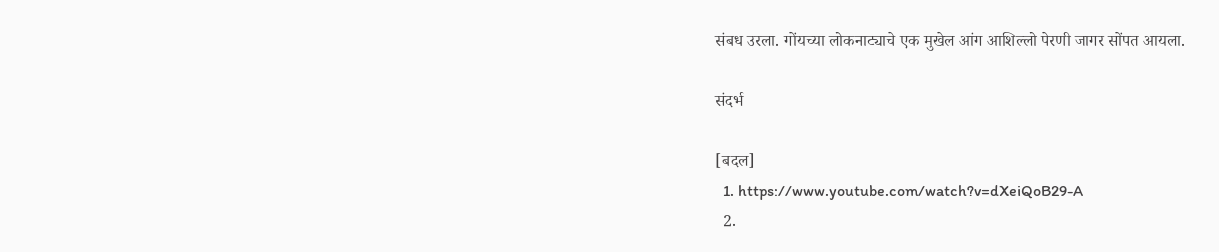संबध उरला. गोंयच्या लोकनाट्याचे एक मुखेल आंग आशिल्लो पेरणी जागर सोंपत आयला.

संदर्भ

[बदल]
  1. https://www.youtube.com/watch?v=dXeiQoB29-A
  2.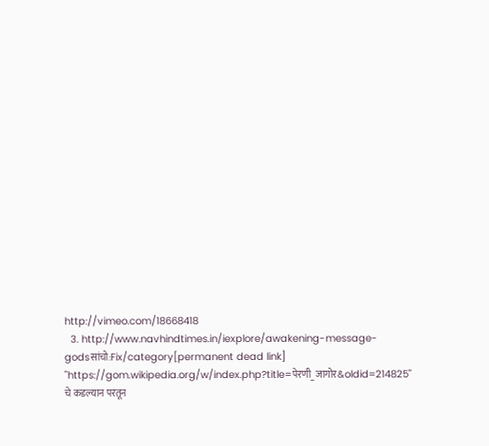http://vimeo.com/18668418
  3. http://www.navhindtimes.in/iexplore/awakening-message-godsसांचो:Fix/category[permanent dead link]
"https://gom.wikipedia.org/w/index.php?title=पेरणी_जागोर&oldid=214825" चे कडल्यान परतून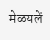मेळयलें